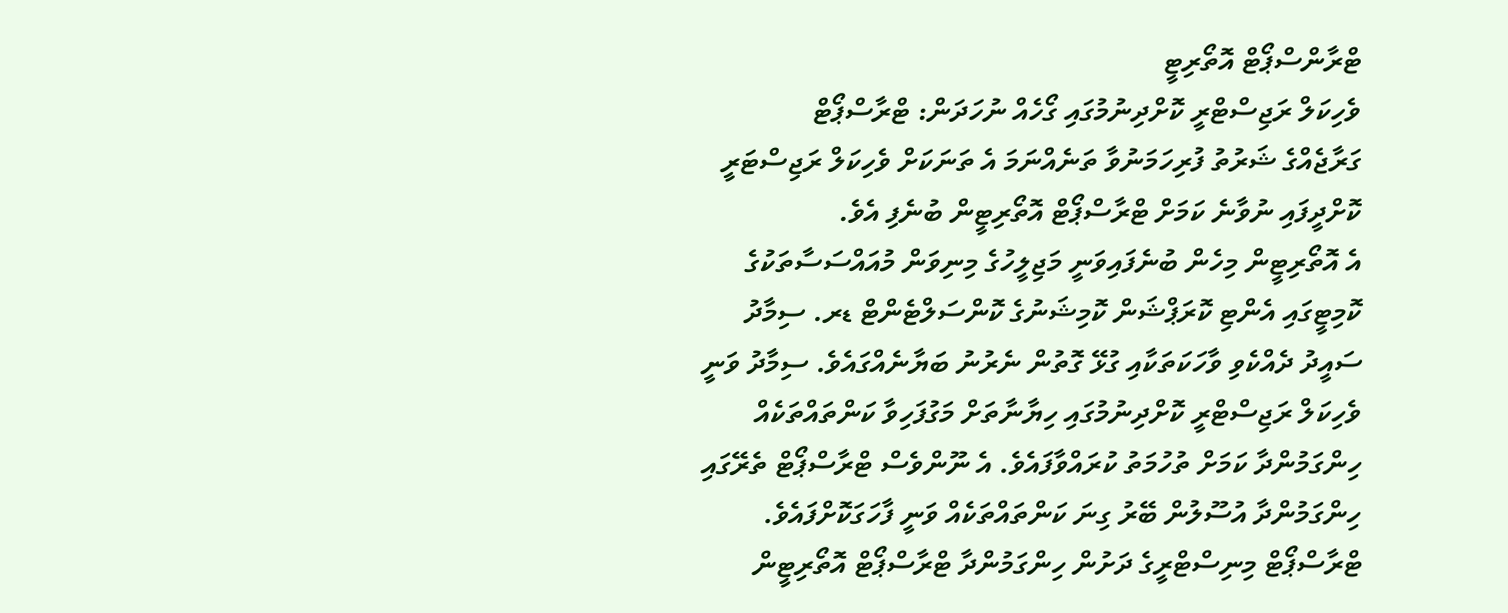ޓްރާންސްޕޯޓް އޮތޯރިޓީ
ވެހިކަލް ރަޖިސްޓްރީ ކޮށްދިނުމުގައި ގޯހެއް ނުހަދަން: ޓްރާސްޕޯޓް
ގަރާޖެއްގެ ޝަރުތު ފުރިހަމަނުވާ ތަނެއްނަމަ އެ ތަނަކަށް ވެހިކަލް ރަޖިސްޓަރީ ކޮށްދީފައި ނުވާނެ ކަމަށް ޓްރާސްޕޯޓް އޮތޯރިޓީން ބުނެފި އެވެ.
އެ އޮތޯރިޓީން މިހެން ބުނެފައިވަނީ މަޖިލީހުގެ މިނިވަން މުއައްސަސާތަކުގެ ކޮމިޓީގައި އެންޓި ކޮރަޕްޝަން ކޮމިޝަނުގެ ކޮންސަލްޓެންޓް ޑރ. ސިމާދު ސައީދު ދެއްކެވި ވާހަކަތަކާއި ގުޅޭ ގޮތުން ނެރުނު ބަޔާނެއްގައެވެ. ސިމާދު ވަނީ ވެހިކަލް ރަޖިސްޓްރީ ކޮށްދިނުމުގައި ހިޔާނާތަށް މަގުފަހިވާ ކަންތައްތަކެއް ހިންގަމުންދާ ކަމަށް ތުހުމަތު ކުރައްވާފައެވެ. އެ ނޫންވެސް ޓްރާސްޕޯޓް ތެރޭގައި ހިންގަމުންދާ އުސޫލުން ބޭރު ގިނަ ކަންތައްތަކެއް ވަނީ ފާހަގަކޮށްފައެވެ.
ޓްރާސްޕޯޓް މިނިސްޓްރީގެ ދަށުން ހިންގަމުންދާ ޓްރާސްޕޯޓް އޮތޯރިޓީން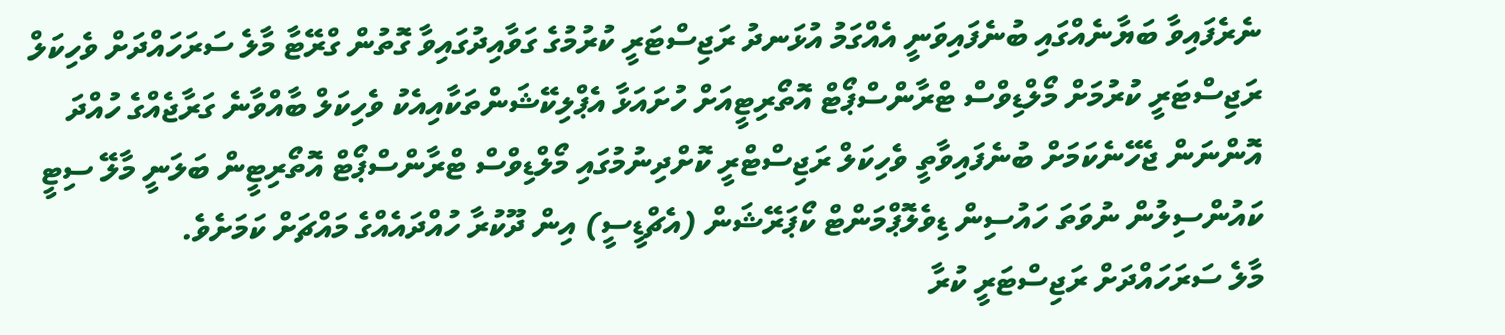ނެރެފައިވާ ބަޔާނެއްގައި ބުނެފައިވަނީ އެއްގަމު އުޅަނދު ރަޖިސްޓަރީ ކުރުމުގެ ގަވާއިދުގައިވާ ގޮތުން ގްރޭޓާ މާލެ ސަރަހައްދަށް ވެހިކަލް ރަޖިސްޓަރީ ކުރުމަށް މޯލްޑިވްސް ޓްރާންސްޕޯޓް އޮތޯރިޓީއަށް ހުށައަޅާ އެޕްލިކޭޝަންތަކާއިއެކު ވެހިކަލް ބާއްވާނެ ގަރާޖެއްގެ ހުއްދަ އޮންނަން ޖެހޭނެކަމަށް ބުނެފައިވާތީ ވެހިކަލް ރަޖިސްޓްރީ ކޮށްދިނުމުގައި މޯލްޑިވްސް ޓްރާންސްޕޯޓް އޮތޯރިޓީން ބަލަނީ މާލޭ ސިޓީ ކައުންސިލުން ނުވަތަ ހައުސިން ޑިވެލޮޕްމަންޓް ކޯޕަރޭޝަން (އެޗްޑީސީ) އިން ދޫކުރާ ހުއްދައެއްގެ މައްޗަށް ކަމަށެވެ.
މާލެ ސަރަހައްދަށް ރަޖިސްޓަރީ ކުރާ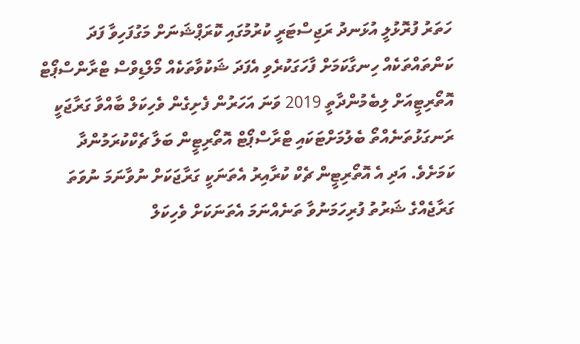ހަތަރު ފުރޮޅުލީ އުޅަނދު ރަޖިސްޓަރީ ކުރުމުގައި ކޮރަޕްޝަނަށް މަގުފަހިވާ ފަދަ ކަންތައްތަކެއް ހިނގާކަމަށް ފާހަގަކުރެވި އެފަދަ ޝަކުވާތަކެއް މޯލްޑިވްސް ޓްރާންސްޕޯޓް އޮތޯރިޓީއަށް ލިބެމުންދާތީ 2019 ވަނަ އަހަރުން ފެށިގެން ވެހިކަލް ބާއްވާ ގަރާޖަކީ ރަނގަޅުތަނެއްތޯ ބެލުމަށްޓަކައި ޓްރާސްޕޯޓް އޮތޯރިޓީން ބަލާ ޗެކްކުރަމުންދާ ކަމަށެވެ. އަދި އެ އޮތޯރިޓީން ޗެކް ކުރާއިރު އެތަނަކީ ގަރާޖަކަށް ނުވާނަމަ ނުވަތަ ގަރާޖެއްގެ ޝަރުތު ފުރިހަމަނުވާ ތަނެއްނަމަ އެތަނަކަށް ވެހިކަލް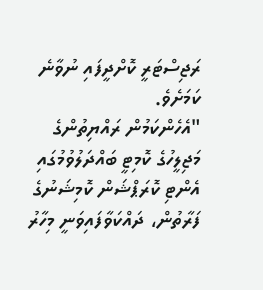ރަޖިސްޓަރީ ކޮށްދީފައި ނުވާނެ ކަމަށެވެ.
"އެހެންކަމުން ރައްޔިތުންގެ މަޖިލީހުގެ ކޮމިޓީ ބައްދަލުވުމުގައި އެންޓި ކޮރަޕްޝަން ކޮމިޝަނުގެ ފަރާތުން، ދައްކަވާފައިވަނީ މިހާރު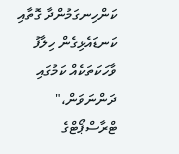ކަންހިނގަމުންދާ ގޮތާއި ކަނޑައެޅިގެން ހިލާފު ވާހަކަތަކެއް ކަމުގައި ދަންނަވަން،" ޓްރާސްޕޯޓްގެ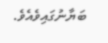ބަޔާނުގައިވެއެވެ.